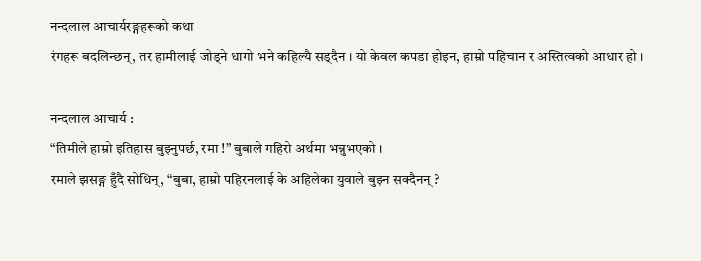नन्दलाल आचार्यरङ्गहरूको कथा
रंगहरू बदलिन्छन्, तर हामीलाई जोड्ने धागो भने कहिल्यै सड्दैन । यो केवल कपडा होइन, हाम्रो पहिचान र अस्तित्वको आधार हो ।

नन्दलाल आचार्य :
“तिमीले हाम्रो इतिहास बुझ्नुपर्छ, रमा !” बुबाले गहिरो अर्थमा भन्नुभएको ।
रमाले झसङ्ग हुँदै सोधिन्, “बुबा, हाम्रो पहिरनलाई के अहिलेका युवाले बुझ्न सक्दैनन् ?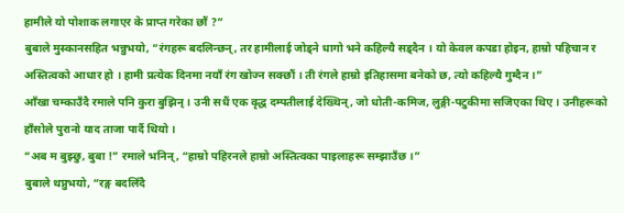हामीले यो पोशाक लगाएर के प्राप्त गरेका छौं ?”
बुबाले मुस्कानसहित भन्नुभयो, “रंगहरू बदलिन्छन्, तर हामीलाई जोड्ने धागो भने कहिल्यै सड्दैन । यो केवल कपडा होइन, हाम्रो पहिचान र अस्तित्वको आधार हो । हामी प्रत्येक दिनमा नयाँ रंग खोज्न सक्छौं । ती रंगले हाम्रो इतिहासमा बनेको छ, त्यो कहिल्यै गुम्दैन ।”
आँखा चम्काउँदै रमाले पनि कुरा बुझिन् । उनी सधैं एक वृद्ध दम्पतीलाई देख्थिन्, जो धोती-कमिज, लुङ्गी-पटुकीमा सजिएका थिए । उनीहरूको हाँसोले पुरानो याद ताजा पार्दै थियो ।
“अब म बुझ्छु, बुबा !” रमाले भनिन्, “हाम्रो पहिरनले हाम्रो अस्तित्वका पाइलाहरू सम्झाउँछ ।”
बुबाले थप्नुभयो, “रङ्ग बदलिँदै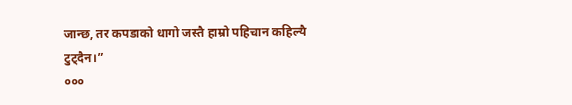जान्छ, तर कपडाको धागो जस्तै हाम्रो पहिचान कहिल्यै टुट्दैन।”
०००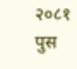२०८१ पुस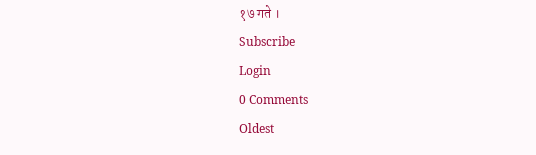१७ गते ।
Subscribe
Login
0 Comments
Oldest